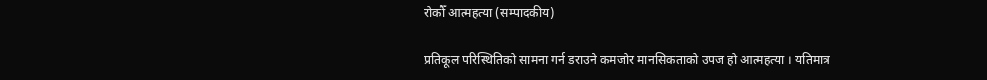रोकौँ आत्महत्या (सम्पादकीय)

प्रतिकूल परिस्थितिको सामना गर्न डराउने कमजोर मानसिकताको उपज हो आत्महत्या । यतिमात्र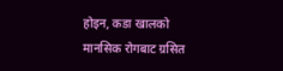होइन, कडा खालको मानसिक रोगबाट ग्रसित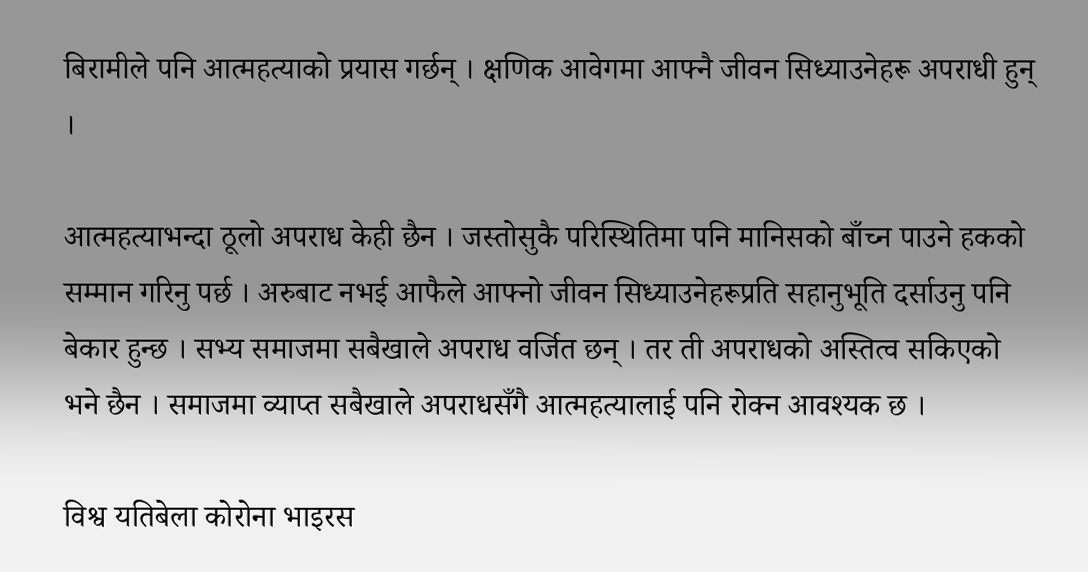बिरामीले पनि आत्महत्याको प्रयास गर्छन् । क्षणिक आवेगमा आफ्नै जीवन सिध्याउनेहरू अपराधी हुन् ।

आत्महत्याभन्दा ठूलो अपराध केही छैन । जस्तोसुकै परिस्थितिमा पनि मानिसको बाँच्न पाउने हकको सम्मान गरिनु पर्छ । अरुबाट नभई आफैले आफ्नो जीवन सिध्याउनेहरूप्रति सहानुभूति दर्साउनु पनि बेकार हुन्छ । सभ्य समाजमा सबैखाले अपराध वर्जित छन् । तर ती अपराधको अस्तित्व सकिएको भने छैन । समाजमा व्याप्त सबैखाले अपराधसँगै आत्महत्यालाई पनि रोक्न आवश्यक छ ।

विश्व यतिबेला कोरोना भाइरस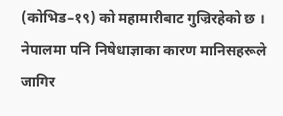(कोभिड–१९) को महामारीबाट गुज्रिरहेको छ । नेपालमा पनि निषेधाज्ञाका कारण मानिसहरूले जागिर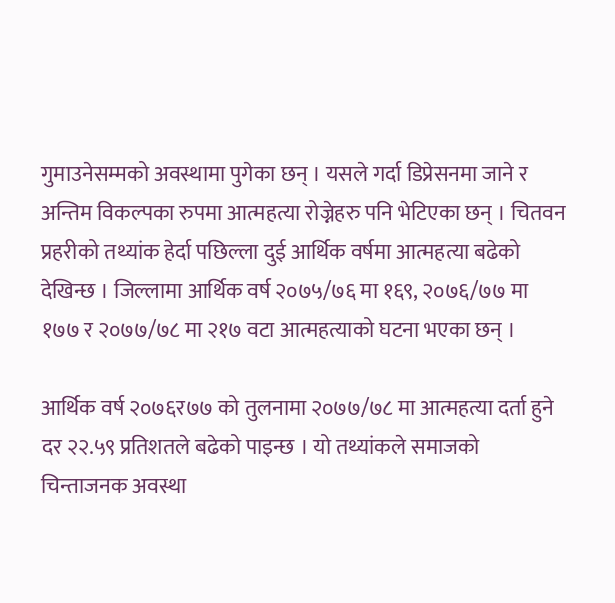गुमाउनेसम्मको अवस्थामा पुगेका छन् । यसले गर्दा डिप्रेसनमा जाने र अन्तिम विकल्पका रुपमा आत्महत्या रोज्नेहरु पनि भेटिएका छन् । चितवन प्रहरीको तथ्यांक हेर्दा पछिल्ला दुई आर्थिक वर्षमा आत्महत्या बढेको देखिन्छ । जिल्लामा आर्थिक वर्ष २०७५/७६ मा १६९, २०७६/७७ मा १७७ र २०७७/७८ मा २१७ वटा आत्महत्याको घटना भएका छन् ।

आर्थिक वर्ष २०७६र७७ को तुलनामा २०७७/७८ मा आत्महत्या दर्ता हुने दर २२.५९ प्रतिशतले बढेको पाइन्छ । यो तथ्यांकले समाजको चिन्ताजनक अवस्था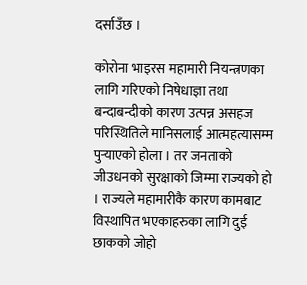दर्साउँछ ।

कोरोना भाइरस महामारी नियन्त्रणका लागि गरिएको निषेधाज्ञा तथा बन्दाबन्दीको कारण उत्पन्न असहज परिस्थितिले मानिसलाई आत्महत्यासम्म पुर्‍याएको होला । तर जनताको जीउधनको सुरक्षाको जिम्मा राज्यको हो । राज्यले महामारीकै कारण कामबाट विस्थापित भएकाहरुका लागि दुई छाकको जोहो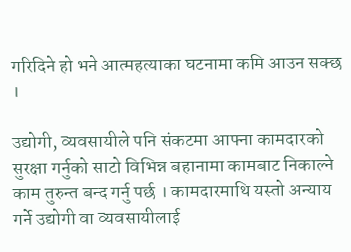गरिदिने हो भने आत्महत्याका घटनामा कमि आउन सक्छ ।

उद्योगी, व्यवसायीले पनि संकटमा आफ्ना कामदारको सुरक्षा गर्नुको साटो विभिन्न बहानामा कामबाट निकाल्ने काम तुरुन्त बन्द गर्नु पर्छ । कामदारमाथि यस्तो अन्याय गर्ने उद्योगी वा व्यवसायीलाई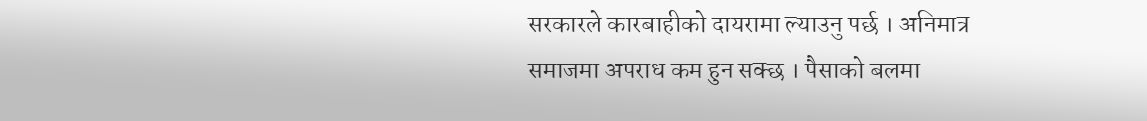सरकारले कारबाहीको दायरामा ल्याउनु पर्छ । अनिमात्र समाजमा अपराध कम हुन सक्छ । पैसाको बलमा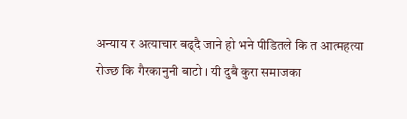अन्याय र अत्याचार बढ्दै जाने हो भने पीडितले कि त आत्महत्या रोज्छ कि गैरकानुनी बाटो । यी दुबै कुरा समाजका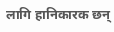लागि हानिकारक छन्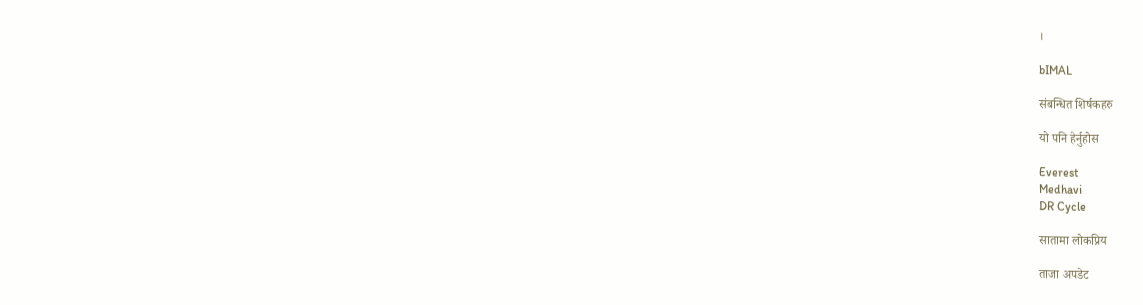।

bIMAL

संबन्धित शिर्षकहरु

यो पनि हेर्नुहोस

Everest
Medhavi
DR Cycle

सातामा लोकप्रिय

ताजा अपडेट